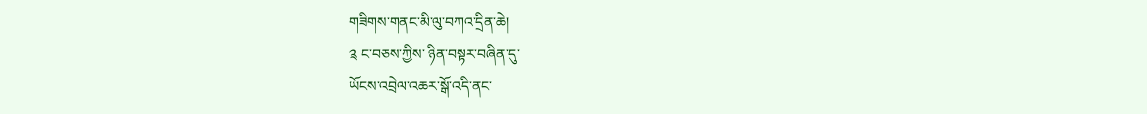གཟིགས་གནང་མི་ལུ་བཀའ་དྲིན་ཆེ།
༉ ང་བཅས་ཀྱིས་ ཉིན་བསྟར་བཞིན་དུ་
ཡོངས་འབྲེལ་འཆར་སྒོ་འདི་ནང་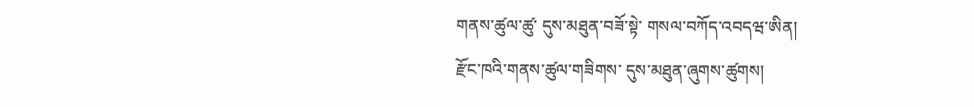གནས་ཚུལ་ཚུ་ དུས་མཐུན་བཟོ་སྟེ་ གསལ་བཀོད་འབདཝ་ཨིན།
རྫོང་ཁའི་གནས་ཚུལ་གཟིགས་ དུས་མཐུན་ཞུགས་ཚུགས།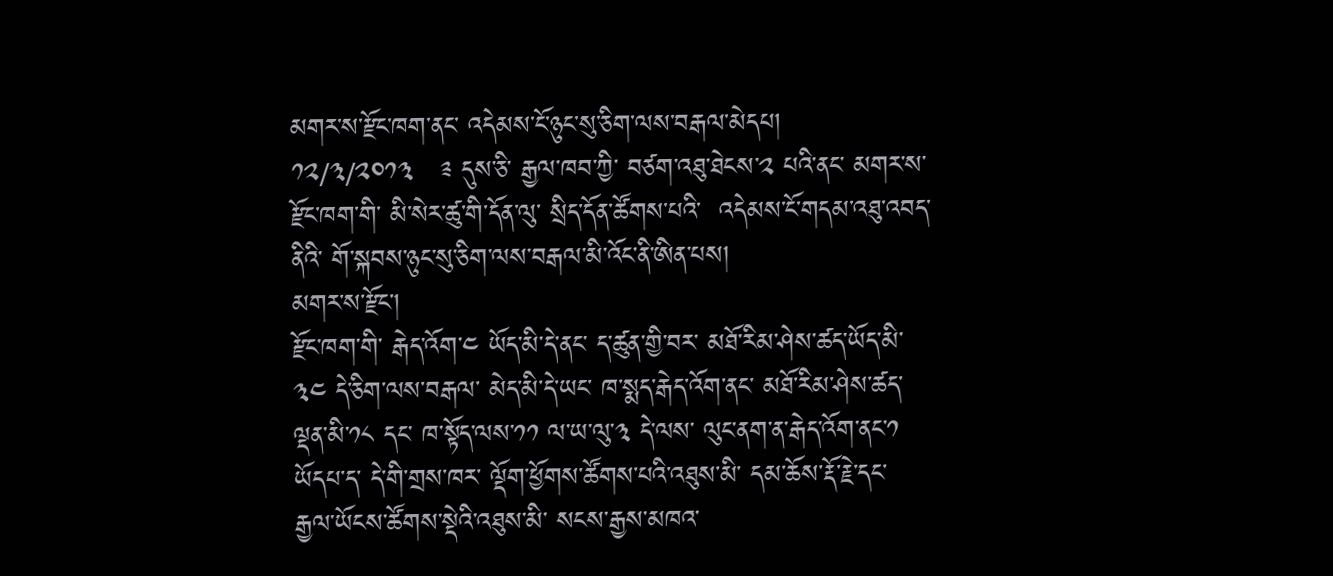མགར་ས་རྫོང་ཁག་ནང་ འདེམས་ངོ་ཉུང་སུ་ཅིག་ལས་བརྒལ་མེདཔ།
༡༢/༣/༢༠༡༣   ༉ དུས་ཅི་ རྒྱལ་ཁབ་ཀྱི་ བཙག་འཐུ་ཐེངས་༢ པའི་ནང་ མགར་ས་རྫོང་ཁག་གི་ མི་སེར་ཚུ་གི་དོན་ལུ་ སྲིད་དོན་ཚོགས་པའི་  འདེམས་ངོ་གདམ་འཐུ་འབད་ནིའི་ གོ་སྐབས་ཉུང་སུ་ཅིག་ལས་བརྒལ་མི་འོང་ནི་ཨིན་པས།
མགར་ས་རྫོང་།
རྫོང་ཁག་གི་ རྒེད་འོག་༤ ཡོད་མི་དེ་ནང་ ད་ཚུན་གྱི་བར་ མཐོ་རིམ་ཤེས་ཚད་ཡོད་མི་༣༤ དེ་ཅིག་ལས་བརྒལ་ མེད་མི་དེ་ཡང་ ཁ་སྨད་རྒེད་འོག་ནང་ མཐོ་རིམ་ཤེས་ཚད་ལྡན་མི་༡༨ དང་ ཁ་སྟོད་ལས་༡༡ ལ་ཡ་ལུ་༣ དེ་ལས་ ལུང་ནག་ན་རྒེད་འོག་ནང་༡ ཡོདཔ་ད་ དེ་གི་གྲས་ཁར་ ལྡོག་ཕྱོགས་ཚོགས་པའི་འཐུས་མི་ དམ་ཆོས་རྡོ་རྗེ་དང་ རྒྱལ་ཡོངས་ཚོགས་སྡེའི་འཐུས་མི་ སངས་རྒྱས་མཁའ་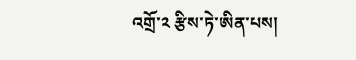འགྲོ་༢ རྩིས་ཏེ་ཨིན་པས།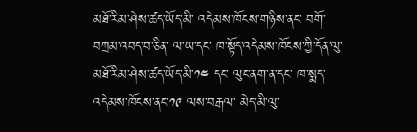མཐོ་རིམ་ཤེས་ཚད་ཡོད་མི་ འདེམས་ཁོངས་གཉིས་ནང་ བགོ་བཀྲམ་འབད་བ་ཅིན་ ལ་ཡ་དང་ ཁ་སྟོད་འདེམས་ཁོངས་ཀྱི་དོན་ལུ་ མཐོ་རིམ་ཤེས་ཚད་ཡོད་མི་༡༤ དང་ ལུང་ནག་ན་དང་ ཁ་སྨད་འདེམས་ཁོངས་ནང་༡༩ ལས་བརྒལ་ མེད་མི་ལུ་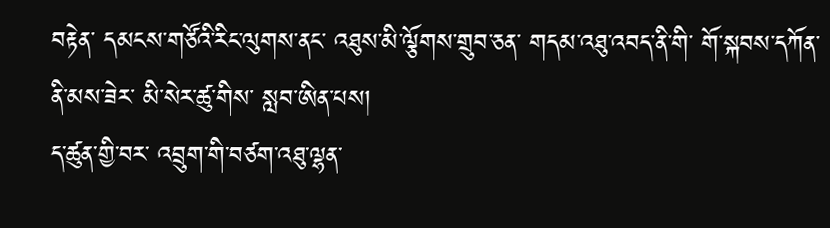བརྟེན་ དམངས་གཙོའི་རིང་ལུགས་ནང་ འཐུས་མི་ལྕོགས་གྲུབ་ཅན་ གདམ་འཐུ་འབད་ནི་གི་ གོ་སྐབས་དཀོན་ནི་མས་ཟེར་ མི་སེར་ཚུ་གིས་ སླབ་ཨིན་པས།
ད་ཚུན་གྱི་བར་ འབྲུག་གི་བཙག་འཐུ་ལྷན་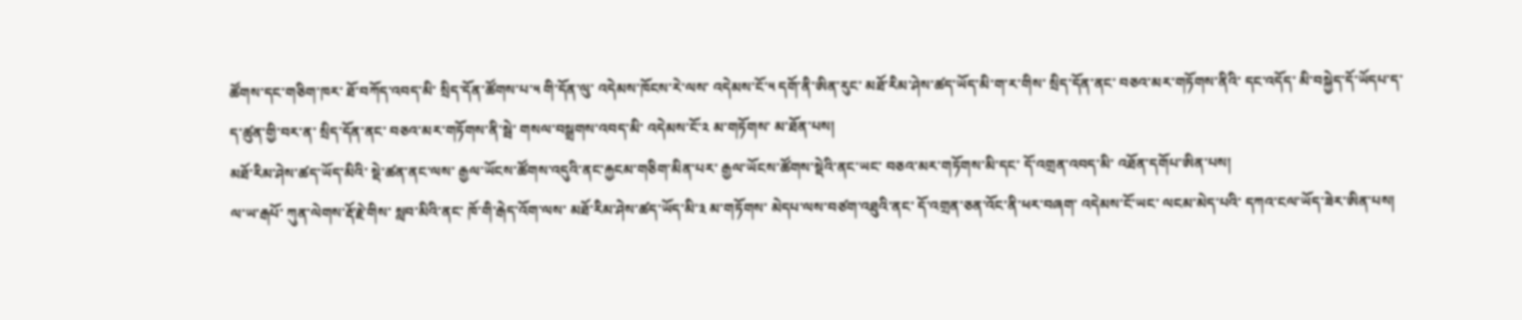ཚོགས་དང་གཅིག་ཁར་ ཐོ་བཀོད་འབད་མི་ སྲིད་དོན་ཚོགས་པ་༥ གི་དོན་ལུ་ འདེམས་ཁོངས་རེ་ལས་ འདེམས་ངོ་༥ དགོ་ནི་ཨིན་རུང་ མཐོ་རིམ་ཤེས་ཚད་ཡོད་མི་ག་ར་གིས་ སྲིད་དོན་ནང་ བཅའ་མར་གཏོགས་ནིའི་ དང་འདོད་ མི་བསྐྱེད་དོ་ཡོདཔ་ད་ ད་ཚུན་གྱི་བར་ན་ སྲིད་དོན་ནང་ བཅའ་མར་གཏོགས་ནི་སྦེ་ གསལ་བསྒྲགས་འབད་མི་ འདེམས་ངོ་༢ མ་གཏོགས་ མ་ཐོན་པས།
མཐོ་རིམ་ཤེས་ཚད་ཡོད་མིའི་ སྡེ་ཚན་ནང་ལས་ རྒྱལ་ཡོངས་ཚོགས་འདུའི་ནང་རྐྱངམ་གཅིག་མིན་པར་ རྒྱལ་ཡོངས་ཚོགས་སྡེའི་ནང་ཡང་ བཅའ་མར་གཏོགས་མི་དང་ དོ་འགྲན་འབད་མི་ འཐོན་དགོཔ་ཨིན་པས།
ལ་ཡ་རྒཔོ་ ཀུན་ལེགས་རྡོ་རྗེ་གིས་ སླབ་མིའི་ནང་ ཁོ་གི་རྒེད་འོག་ལས་ མཐོ་རིམ་ཤེས་ཚད་ཡོད་མི་༣ མ་གཏོགས་ མེདཔ་ལས་བཙག་འཐུའི་ནང་ དོ་འགྲན་ཅན་འོང་ནི་ཕར་བཞག་ འདེམས་ངོ་ཡང་ ལངམ་མེད་པའི་ དཀའ་ངལ་ཡོད་ཟེར་ཨིན་པས།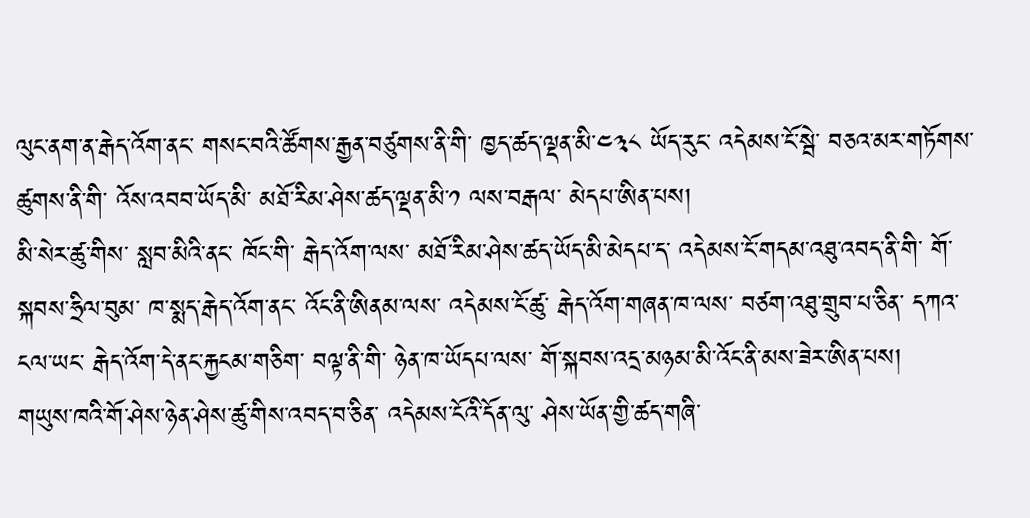ལུང་ནག་ན་རྒེད་འོག་ནང་ གསང་བའི་ཚོགས་རྒྱན་བཙུགས་ནི་གི་ ཁྱད་ཚད་ལྡན་མི་༤༣༨ ཡོད་རུང་ འདེམས་ངོ་སྦེ་ བཅའ་མར་གཏོགས་ཚུགས་ནི་གི་ འོས་འབབ་ཡོད་མི་ མཐོ་རིམ་ཤེས་ཚད་ལྡན་མི་༡ ལས་བརྒལ་ མེདཔ་ཨིན་པས།
མི་སེར་ཚུ་གིས་ སླབ་མིའི་ནང་ ཁོང་གི་ རྒེད་འོག་ལས་ མཐོ་རིམ་ཤེས་ཚད་ཡོད་མི་མེདཔ་ད་ འདེམས་ངོ་གདམ་འཐུ་འབད་ནི་གི་ གོ་སྐབས་ཧྲིལ་བུམ་ ཁ་སྨད་རྒེད་འོག་ནང་ འོང་ནི་ཨིནམ་ལས་ འདེམས་ངོ་ཚུ་ རྒེད་འོག་གཞན་ཁ་ལས་ བཙག་འཐུ་གྲུབ་པ་ཅིན་ དཀའ་ངལ་ཡང་ རྒེད་འོག་དེ་ནང་རྐྱངམ་གཅིག་ བལྟ་ནི་གི་ ཉེན་ཁ་ཡོདཔ་ལས་ གོ་སྐབས་འདྲ་མཉམ་མི་འོང་ནི་མས་ཟེར་ཨིན་པས།
གཡུས་ཁའི་གོ་ཤེས་ཉེན་ཤེས་ཚུ་གིས་འབད་བ་ཅིན་ འདེམས་ངོའི་དོན་ལུ་ ཤེས་ཡོན་གྱི་ཚད་གཞི་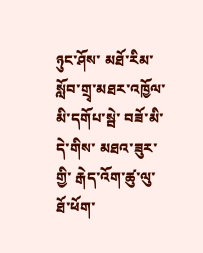ཉུང་ཤོས་ མཐོ་རིམ་སློབ་གྲྭ་མཐར་འཁྱོལ་མི་དགོཔ་སྦེ་ བཟོ་མི་དེ་གིས་ མཐའ་ཟུར་གྱི་ རྒེད་འོག་ཚུ་ལུ་ ཐོ་ཕོག་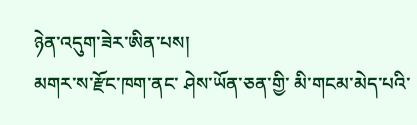ཉེན་འདུག་ཟེར་ཨིན་པས།
མགར་ས་རྫོང་ཁག་ནང་ ཤེས་ཡོན་ཅན་གྱི་ མི་གངམ་མེད་པའི་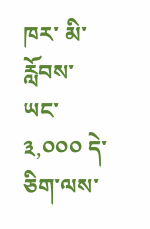ཁར་ མི་རློབས་ཡང་༣,༠༠༠ དེ་ཅིག་ལས་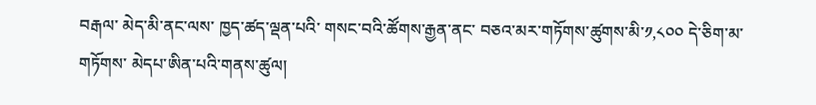བརྒལ་ མེད་མི་ནང་ལས་ ཁྱད་ཚད་ལྡན་པའི་ གསང་བའི་ཚོགས་རྒྱན་ནང་ བཅའ་མར་གཏོགས་ཚུགས་མི་༡,༨༠༠ དེ་ཅིག་མ་གཏོགས་ མེདཔ་ཨིན་པའི་གནས་ཚུལ།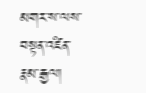མགར་ས་ལས་ བསྟན་འཛིན་རྣམ་རྒྱལ།